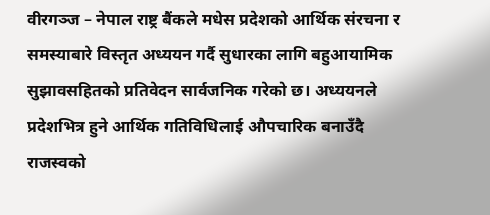वीरगञ्ज – नेपाल राष्ट्र बैंकले मधेस प्रदेशको आर्थिक संरचना र समस्याबारे विस्तृत अध्ययन गर्दै सुधारका लागि बहुआयामिक सुझावसहितको प्रतिवेदन सार्वजनिक गरेको छ। अध्ययनले प्रदेशभित्र हुने आर्थिक गतिविधिलाई औपचारिक बनाउँदै राजस्वको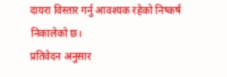दायरा विस्तार गर्नु आवश्यक रहेको निष्कर्ष निकालेको छ।
प्रतिवेदन अनुसार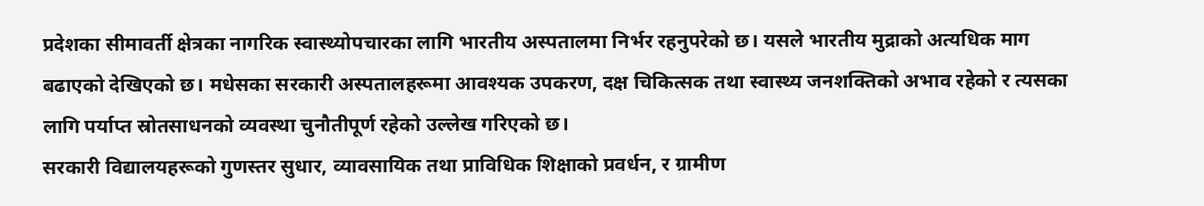प्रदेशका सीमावर्ती क्षेत्रका नागरिक स्वास्थ्योपचारका लागि भारतीय अस्पतालमा निर्भर रहनुपरेको छ। यसले भारतीय मुद्राको अत्यधिक माग बढाएको देखिएको छ। मधेसका सरकारी अस्पतालहरूमा आवश्यक उपकरण, दक्ष चिकित्सक तथा स्वास्थ्य जनशक्तिको अभाव रहेको र त्यसका लागि पर्याप्त स्रोतसाधनको व्यवस्था चुनौतीपूर्ण रहेको उल्लेख गरिएको छ।
सरकारी विद्यालयहरूको गुणस्तर सुधार, व्यावसायिक तथा प्राविधिक शिक्षाको प्रवर्धन, र ग्रामीण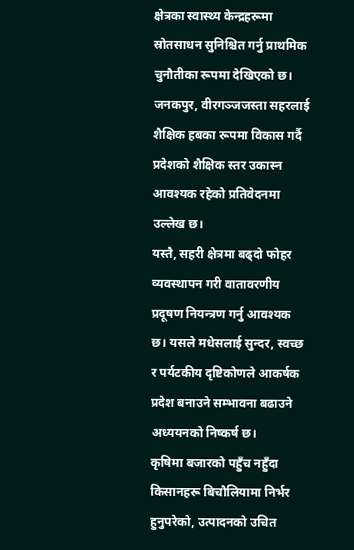क्षेत्रका स्वास्थ्य केन्द्रहरूमा स्रोतसाधन सुनिश्चित गर्नु प्राथमिक चुनौतीका रूपमा देखिएको छ। जनकपुर, वीरगञ्जजस्ता सहरलाई शैक्षिक हबका रूपमा विकास गर्दै प्रदेशको शैक्षिक स्तर उकास्न आवश्यक रहेको प्रतिवेदनमा उल्लेख छ।
यस्तै, सहरी क्षेत्रमा बढ्दो फोहर व्यवस्थापन गरी वातावरणीय प्रदूषण नियन्त्रण गर्नु आवश्यक छ। यसले मधेसलाई सुन्दर, स्वच्छ र पर्यटकीय दृष्टिकोणले आकर्षक प्रदेश बनाउने सम्भावना बढाउने अध्ययनको निष्कर्ष छ।
कृषिमा बजारको पहुँच नहुँदा किसानहरू बिचौलियामा निर्भर हुनुपरेको, उत्पादनको उचित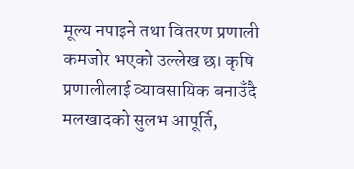मूल्य नपाइने तथा वितरण प्रणाली कमजोर भएको उल्लेख छ। कृषि प्रणालीलाई व्यावसायिक बनाउँदै मलखादको सुलभ आपूर्ति,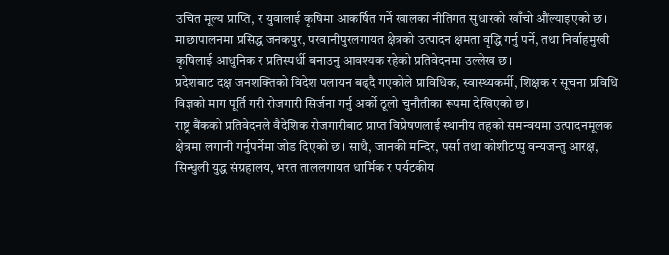उचित मूल्य प्राप्ति, र युवालाई कृषिमा आकर्षित गर्ने खालका नीतिगत सुधारको खाँचो औंल्याइएको छ।
माछापालनमा प्रसिद्ध जनकपुर, परवानीपुरलगायत क्षेत्रको उत्पादन क्षमता वृद्धि गर्नु पर्ने, तथा निर्वाहमुखी कृषिलाई आधुनिक र प्रतिस्पर्धी बनाउनु आवश्यक रहेको प्रतिवेदनमा उल्लेख छ।
प्रदेशबाट दक्ष जनशक्तिको विदेश पलायन बढ्दै गएकोले प्राविधिक, स्वास्थ्यकर्मी, शिक्षक र सूचना प्रविधि विज्ञको माग पूर्ति गरी रोजगारी सिर्जना गर्नु अर्को ठूलो चुनौतीका रूपमा देखिएको छ।
राष्ट्र बैंकको प्रतिवेदनले वैदेशिक रोजगारीबाट प्राप्त विप्रेषणलाई स्थानीय तहको समन्वयमा उत्पादनमूलक क्षेत्रमा लगानी गर्नुपर्नेमा जोड दिएको छ। साथै, जानकी मन्दिर, पर्सा तथा कोशीटप्पु वन्यजन्तु आरक्ष, सिन्धुली युद्ध संग्रहालय, भरत ताललगायत धार्मिक र पर्यटकीय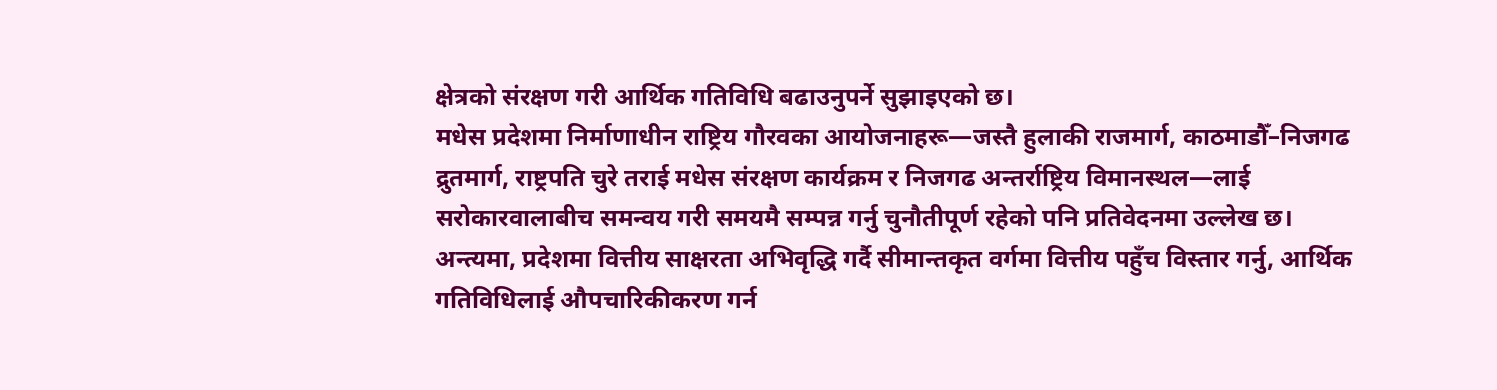क्षेत्रको संरक्षण गरी आर्थिक गतिविधि बढाउनुपर्ने सुझाइएको छ।
मधेस प्रदेशमा निर्माणाधीन राष्ट्रिय गौरवका आयोजनाहरू—जस्तै हुलाकी राजमार्ग, काठमाडौँ–निजगढ द्रुतमार्ग, राष्ट्रपति चुरे तराई मधेस संरक्षण कार्यक्रम र निजगढ अन्तर्राष्ट्रिय विमानस्थल—लाई सरोकारवालाबीच समन्वय गरी समयमै सम्पन्न गर्नु चुनौतीपूर्ण रहेको पनि प्रतिवेदनमा उल्लेख छ।
अन्त्यमा, प्रदेशमा वित्तीय साक्षरता अभिवृद्धि गर्दै सीमान्तकृत वर्गमा वित्तीय पहुँच विस्तार गर्नु, आर्थिक गतिविधिलाई औपचारिकीकरण गर्न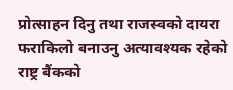प्रोत्साहन दिनु तथा राजस्वको दायरा फराकिलो बनाउनु अत्यावश्यक रहेको राष्ट्र बैंकको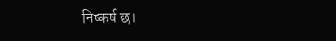निष्कर्ष छ।